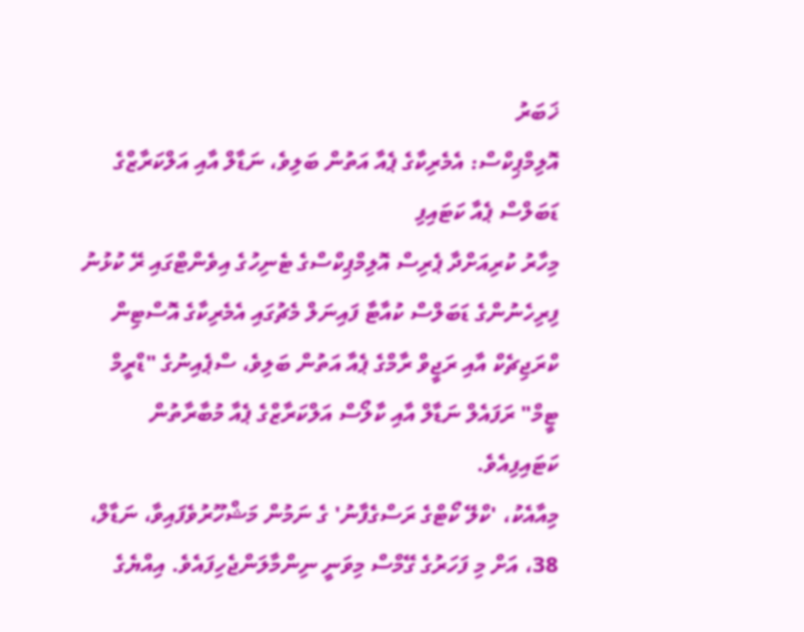ޚަބަރު
އޮލިމްޕިކްސް: އެމެރިކާގެ ޕެއާ އަތުން ބަލިވެ، ނަޑާލް އާއި އަލްކަރާޒްގެ ޑަބަލްސް ޕެއާ ކަޓައިފި
މިހާރު ކުރިއަށްދާ ޕެރިސް އޮލިމްޕިކްސްގެ ޓެނިހުގެ އިވެންޓްގައި ރޭ ކުޅުނު ފިރިހެނުންގެ ޑަބަލްސް ކުއާޓާ ފައިނަލް މެޗުގައި އެމެރިކާގެ އޮސްޓިން ކްރަޖިޗެކް އާއި ރަޖީވް ރާމްގެ ޕެއާ އަތުން ބަލިވެ، ސްޕެއިނުގެ "ޑްރީމް ޓީމް" ރަފައެލް ނަޑާލް އާއި ކާލޯސް އަލްކަރާޒްގެ ޕެއާ މުބާރާތުން ކަޓައިފިއެވެ.
މިއާއެކު، 'ކްލޭ ކޯޓްގެ ރަސްގެފާނު' ގެ ނަމުން މަޝްހޫރުވެފައިވާ، ނަޑާލް، 38، އަށް މި ފަހަރުގެ ގޭމްސް މިވަނީ ނިންމާލަންޖެހިފައެވެ. އިއްޔެގެ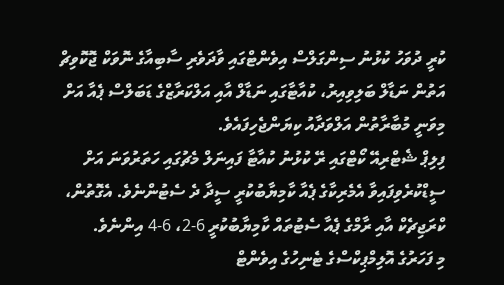ކުރީ ދުވަހު ކުޅުނު ސިންގަލްސް އިވެންޓްގައި ވާދަވެރި ސާބިއާގެ ނޮވަކް ޖޮކޮވިޗް އަތުން ނަޑާލް ބަލިވިއިރު، ކުއާޓާގައި ނަޑާލް އާއި އަލްކަރާޒްގެ ޑަބަލްސް ޕެއާ އަށް މިވަނީ މުބާރާތުން އަލްވަދާއު ކިޔަންޖެހިފައެވެ.
ފިލިޕް ޝެޓްރިއޭ ކޯޓްގައި ރޭ ކުޅުނު ކުއާޓާ ފައިނަލް މެޗުގައި ހަތަރުވަނަ އަށް ސީޑްކުރެވިފައިވާ އެމެރިކާގެ ޕެއާ ކާމިޔާބުކުރީ ސީދާ ދެ ސެޓުންނެވެ. އެގޮތުން، ކްރަޖިޗެކް އާއި ރާމްގެ ޕެއާ ސެޓުތައް ކާމިޔާބުކުރީ 6-2، 6-4 އިންނެވެ.
މި ފަހަރުގެ އޮލިމްޕިކްސްގެ ޓެނިހުގެ އިވެންޓް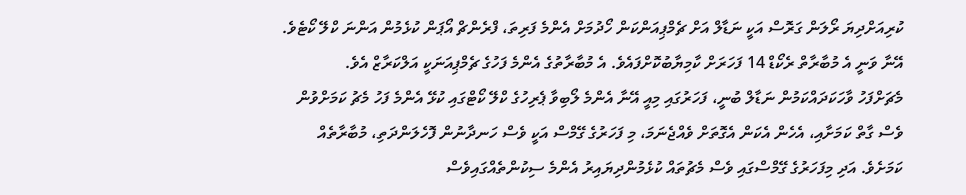ކުރިއަށްދިޔަ ރޯލަން ގަރޮސް އަކީ ނަޑާލް އަށް ޗެމްޕިއަންކަން ހޯދުމަށް އެންމެ ފަރިތަ، ފްރެންޗް އޯޕަން ކުޅެމުން އަންނަ ކްލޭ ކޯޓެވެ. އޭނާ ވަނީ އެ މުބާރާތް ރެކޯޑް 14 ފަހަރަށް ކާމިޔާބުކޮށްފައެވެ. އެ މުބާރާތުގެ އެންމެ ފަހުގެ ޗެމްޕިއަނަކީ އަލްކަރާޒް އެވެ.
މެޗަށްފަހު ވާހަކަދައްކަމުން ނަޑާލް ބުނީ، ފަހަރުގައި މިއީ އޭނާ އެންމެ ލޯބިވާ ޕެރިހުގެ ކްލޭ ކޯޓްގައި ކުޅޭ އެންމެ ފަހު މެޗު ކަމަށްވުން ވެސް ގާތް ކަމަށާއި، އެހެން އެކަން އެގޮތަށް ވެއްޖެނަމަ، މި ފަހަރުގެ ގޭމްސް އަކީ ވެސް ހަނދާނުން ފޮހެލަންދަތި، މުބާރާތެއް ކަމަށެވެ. އަދި މިފަހަރުގެ ގޭމްސްގައި ވެސް މެޗުތައް ކުޅެމުންދިޔައިރު އެންމެ ސިކުންތެއްގައިވެސް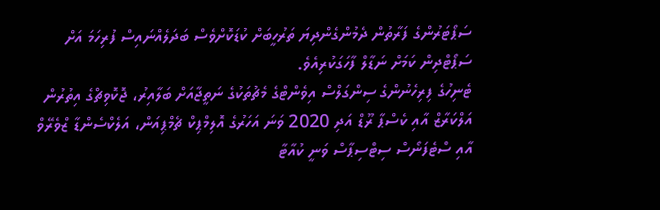ސަޕޯޓަރުންގެ ފަރާތުން ދެމުންގެންދިޔަ ތަރުހީބަށް ކުޑަކޮށްވެސް ބަދަލެއްނައިސް ފުރިހަމަ އަށް ސަޕޯޓްދިން ކަމަށް ނަޑާލް ފާހަގަކުރިއެވެ.
ޓެނިހުގެ ފިރިހެނުންގެ ސިންގަލްސް އިވެންޓްގެ މެޗުތަކުގެ ނަތީޖާއަށް ބަލާއިރު، ޖޮކޮވިޗްގެ އިތުރުން އަލްކަރާޒް އާއި ކެސްޕާ ރޫޑް އަދި 2020 ވަނަ އަހަރުގެ އޮލިމްޕިކް ޗެމްޕިއަން، އަލެކްސެންޑާ ޒްވެރޭވް އާއި ސްޓެފަނޯސް ސިޓްސިޕާސް ވަނީ ކުއާޓާ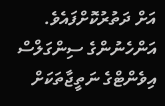އަށް ދަތުރުކޮށްފައެވެ.
އަންހެނުންގެ ސިންގަލްސް އިވެންޓްގެ ނަތީޖާތަކަށް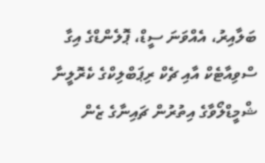ބަލާއިރު، އެއްވަނަ ސީޑް، ޕޮލެންޑްގެ އިގާ ސްވިއާޓެކް އާއި ޗެކް ރިޕަބްލިކްގެ ކެރޮލީނާ ޝްމީޑްލޯވާގެ އިތުރުން ޗައިނާގެ ޒެން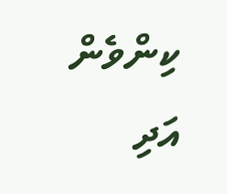ކިންވެން އަދި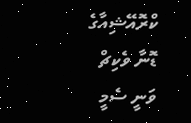ކްރޮއޭޝިއާގެ ޑޮނާ ވެކިޗް ވަނީ ސެމީ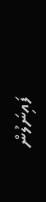ފައިނަލުން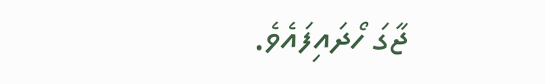ޖާގަ ހޯދައިފައެވެ.